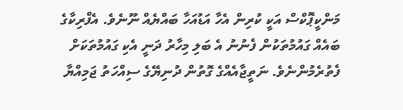މަންކީޕޮކްސް އަކީ ކުރިން އެހާ އަޑުއަހާ ބައްޔެއް ނޫނެވެ. އެފްރިކާގެ ބައެއް ގައުމުތަކުން ފެނުނު އެ ބަލި މިހާރު ދަނީ އެކި ގައުމުތަކަށް ފެތުރެމުންނެވެ. ނަތީޖާއެއްގެ ގޮތުން ދުނިޔޭގެ ސިއްހަތު ޖަމިއްޔާ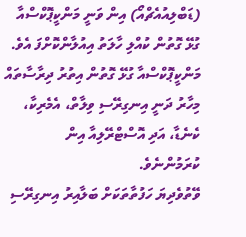(ޑަބްލިއުއެޗްއޯ) އިން ވަނީ މަންކީޕޮކްސްއާ ގުޅޭ ގޮތުން ކުއްލި ހާލަތު އިއުލާންކޮށްފަ އެވެ.
މަންކީޕޮކްސްއާ ގުޅޭ ގޮތުން އިތުރު ދިރާސާތައް މިހާރު ދަނީ އިނގިރޭސި ވިލާތް، އެމެރިކާ، ކެނެޑާ، އަދި އޮސްޓްރޭލިއާ އިން ކުރަމުންނެވެ.
ވޭތުވެދިޔަ ހަފުތާތަކަށް ބަލާއިރު އިނގިރޭސި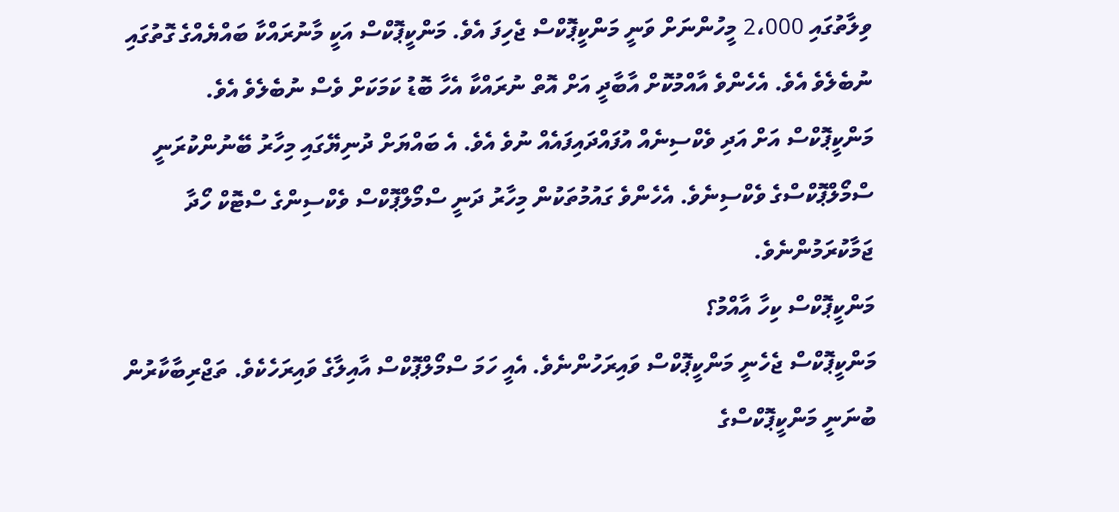ވިލާތުގައި 2،000 މީހުންނަށް ވަނީ މަންކީޕޮކްސް ޖެހިފަ އެވެ. މަންކީޕޮކްސް އަކީ މާނުރައްކާ ބައްޔެއްގެ ގޮތުގައި ނުބެލެވެ އެވެ. އެހެންވެ އާއްމުކޮށް އާބާދީ އަށް އޮތް ނުރައްކާ އެހާ ބޮޑު ކަމަކަށް ވެސް ނުބެލެވެ އެވެ.
މަންކީޕޮކްސް އަށް އަދި ވެކްސިނެއް އުފައްދައިފައެއް ނުވެ އެވެ. އެ ބައްޔަށް ދުނިޔޭގައި މިހާރު ބޭނުންކުރަނީ ސްމޯލްޕޮކްސްގެ ވެކްސިނެވެ. އެހެންވެ ގައުމުތަކުން މިހާރު ދަނީ ސްމޯލްޕޮކްސް ވެކްސިންގެ ސްޓޮކް ހޯދާ ޖަމާކުރަމުންނެވެ.
މަންކީޕޮކްސް ކިހާ އާއްމު؟
މަންކީޕޮކްސް ޖެހެނީ މަންކީޕޮކްސް ވައިރަހުންނެވެ. އެއީ ހަމަ ސްމޯލްޕޮކްސް އާއިލާގެ ވައިރަހެކެވެ. ތަޖްރިބާކާރުން ބުނަނީ މަންކީޕޮކްސްގެ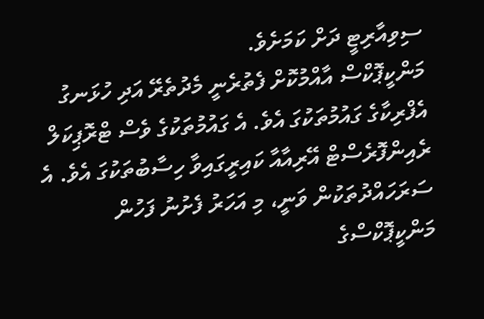ސިވިއާރިޓީ ދަށް ކަމަށެވެ.
މަންކީޕޮކްސް އާއްމުކޮށް ފެތުރެނީ މެދުތެރޭ އަދި ހުޅަނގު އެފްރިކާގެ ގައުމުތަކުގަ އެވެ. އެ ގައުމުތަކުގެ ވެސް ޓްރޮޕިކަލް ރެއިންފޮރެސްޓް އޭރިއާއާ ކައިރީގައިވާ ހިސާބުތަކުގަ އެވެ. އެ ސަރަހައްދުތަކުން ވަނީ، މި އަހަރު ފެށުނު ފަހުން މަންކީޕޮކްސްގެ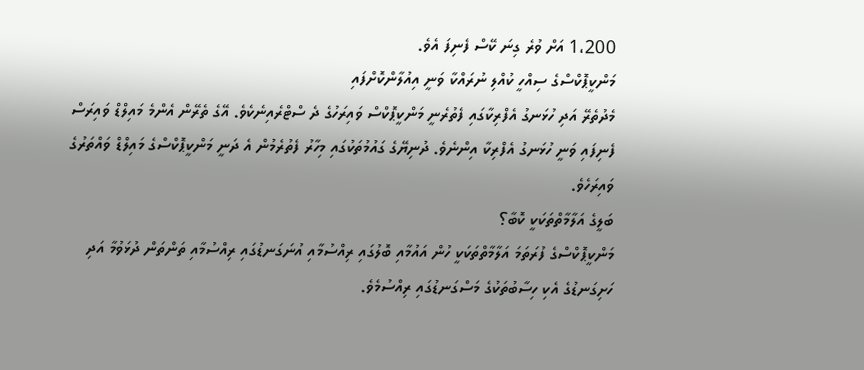1،200 އަށް ވުރެ ގިނަ ކޭސް ފެނިފަ އެވެ.
މަންކީޕޮކްސްގެ ސިއްހީ ކުއްލި ނުރައްކާ ވަނީ އިއުލާންކޮށްފައި
މެދުތެރޭ އަދި ހުޅަނގު އެފްރިކާގައި ފެތުރެނީ މަންކީޕޮކްސް ވައިރަހުގެ ދެ ސްޓްރެއިނެކެވެ. އޭގެ ތެރޭން އެންމެ މައިލްޑް ވައިރަސް ފެނިފައި ވަނީ ހުޅަނގު އެފްރިކާ އިންނެވެ. ދުނިޔޭގެ ގައުމުތަކުގައި މިހާރު ފެތުރެމުން އެ ދަނީ މަންކީޕޮކްސްގެ މައިލްޑް ވައްތަރުގެ ވައިރަހެވެ.
ބަލީގެ އަލާމާތްތަކަކީ ކޮބާ؟
މަންކީޕޮކްސްގެ ފުރަތަމަ އަލާމާތްތަކަކީ ހުން އައުމާއި ބޮލުގައި ރިއްސުމާއި އުނަގަނޑުގައި ރިއްސުމާއި ތަންތަން ދުޅަވުމާ އަދި ހަށިގަނޑުގެ އެކި ހިސާބުތަކުގެ މަސްގަނޑުގައި ރިއްސުމެވެ.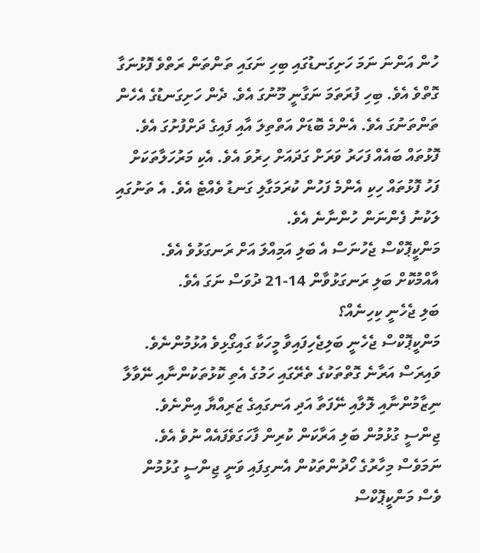ހުން އަންނަ ނަމަ ހަށިގަނޑުގައި ބިހި ނަގައި ތަންތަން ރަތްވެ ފޮޅުނަގާ ގޮތްވެ އެވެ. ބިހި ފުރަތަމަ ނަގާނީ މޫނުގަ އެވެ. ދެން ހަށިގަނޑުގެ އެހެން ތަންތަނުގަ އެވެ. އެންމެ ބޮޑަށް އަތްތިލަ އާއި ފައިގެ ދަށްފުށުގަ އެވެ. ފޮޅުތައް ބައެއް ފަހަރު ވަރަށް ގަދައަށް ހިރުވަ އެވެ. އެކި މަރުހަލާތަކަށް ފަހު ފޮޅުތައް ހިކި އެންމެ ފަހުން ކުރަމަގާލި ގަނޑު ވެއްޓެ އެވެ. އެ ތަނުގައި ލަކުނު ފެންނަން ހުންނާނެ އެވެ.
މަންކީޕޮކްސް ޖެހުނަސް އެ ބަލި އަމިއްލަ އަށް ރަނގަޅުވެ އެވެ. އާއްމުކޮށް ބަލި ރަނގަޅުވާން 14-21 ދުވަސް ނަގަ އެވެ.
ބަލި ޖެހެނީ ކިހިނެއް؟
މަންކީޕޮކްސް ޖެހެނީ ބަލިޖެހިފައިވާ މީހަކާ ގައިގޯޅިވެ އުޅުމުންނެވެ. ވައިރަސް އަރާނެ ގޮތްތަކުގެ ތެރޭގައި ހަމުގެ އެތި ކޮޅުތަކުންނާއި ނޭވާލާ ނިޒާމުންނާއި ލޮލާއި ނޭފަތާ އަދި އަނގައިގެ ޒަރިއްޔާ އިންނެވެ. ޖިންސީ ގުޅުމުން ބަލި އަރާކަން ކުރިން ފާހަގަވެފައެއް ނުވެ އެވެ. ނަމަވެސް މިހާރުގެ ހޯދުންތަކުން އެނގިފައި ވަނީ ޖިންސީ ގުޅުމުން ވެސް މަންކީޕޮކްސް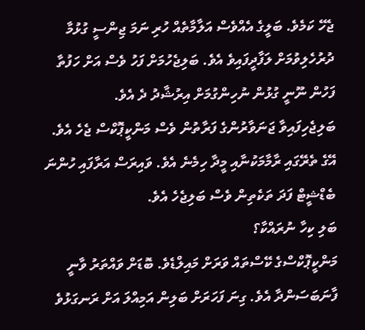ޖެހޭ ކަމެވެ. ބަލީގެ އެއްވެސް އަލާމާތެއް ހުރި ނަމަ ޖިންސީ ގުޅުމާ ދުރުހެލިވުމަށް ލަފާދީފައިވެ އެވެ. ބަލިޖެހުމަށް ފަހު ވެސް އަށް ހަފުތާ ފަހުން ނޫނީ ގުޅުން ނުހިންގުމަށް އިރުޝާދު ދެ އެވެ.
ބަލިޖެހިފައިވާ ޖަނަވާރުންގެ ފަރާތުން ވެސް މަންކީޕޮކްސް ޖެހެ އެވެ. އޭގެ ތެރޭގައި ރާމާމަކުނާއި މީދާ ހިމެނެ އެވެ. ވައިރަސް އަރާފައި ހުންނަ ބެޑްޝީޓް ފަދަ ތަކެތިން ވެސް ބަލިޖެހެ އެވެ.
ބަލި ކިހާ ނުރައްކާ؟
މަންކީޕޮކްސްގެ ކޭސްތައް ވަރަށް މައިލްޑެވެ. ބޮޑަށް ވައްތަރު ވާނީ ފާނަބަސަންދާ އެވެ. ގިނަ ފަހަރަށް ބަލިން އަމިއްލަ އަށް ރަނގަޅުވެ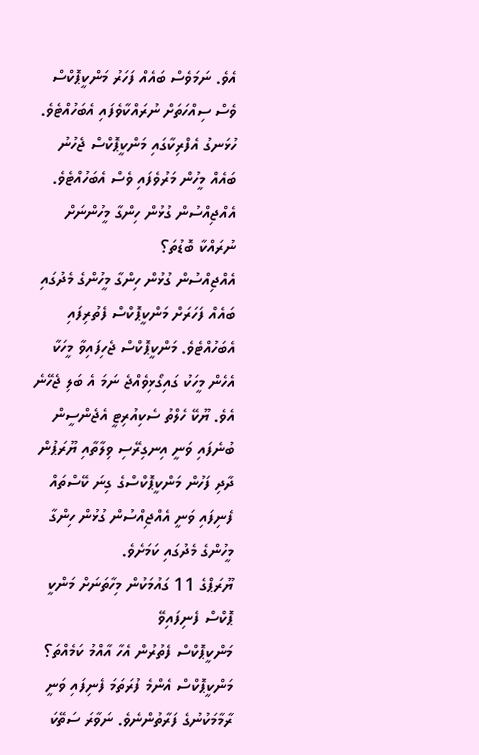އެވެ. ނަމަވެސް ބައެއް ފަހަރު މަންކީޕޮކްސް ވެސް ސިއްހަތަށް ނުރައްކާވެފައި އެބަހުއްޓެވެ. ހުޅަނގު އެފްރިކާގައި މަންކީޕޮކްސް ޖެހުނު ބައެއް މީހުން މަރުވެފައި ވެސް އެބަހުއްޓެވެ.
އެއްޖިއްސުން ގުޅުން ހިންގާ މީހުންނަށް ނުރައްކާ ބޮޑުތަ؟
އެއްޖިއްސުން ގުޅުން ހިންގާ މީހުންގެ މެދުގައި ބައެއް ފަހަރަށް މަންކީޕޮކްސް ފެތުރިފައި އެބަހުއްޓެވެ. މަންކީޕޮކްސް ޖެހިފައިވާ މީހަކާ އެހެން މީހަކު ގައިގޯޅިވެއްޖެ ނަމަ އެ ބަލި ޖެހޭނެ އެވެ. ޔޫކޭ ހެލްތު ސެކިއުރިޓީ އެޖެންސީން ބުނެފައި ވަނީ އިނގިރޭސި ވިލާތާއި ޔޫރަޕުން ދާދި ފަހުން މަންކީޕޮކްސްގެ ގިނަ ކޭސްތައް ފެނިފައި ވަނީ އެއްޖިއްސުން ގުޅުން ހިންގާ މީހުންގެ މެދުގައި ކަމަށެވެ.
ޔޫރަޕްގެ 11 ގައުމަކުން މިހާތަނަށް މަންކީ ޕޮކްސް ފެނިފައިވޭ
މަންކީޕޮކްސް ފެތުރުން އެހާ އާއްމު ކަމެއްތަ؟
މަންކީޕޮކްސް އެންމެ ފުރަތަމަ ފެނިފައި ވަނީ ރާމާމަކުނުގެ ފަރާތުންނެވެ. ނަވާރަ ސަތޭކަ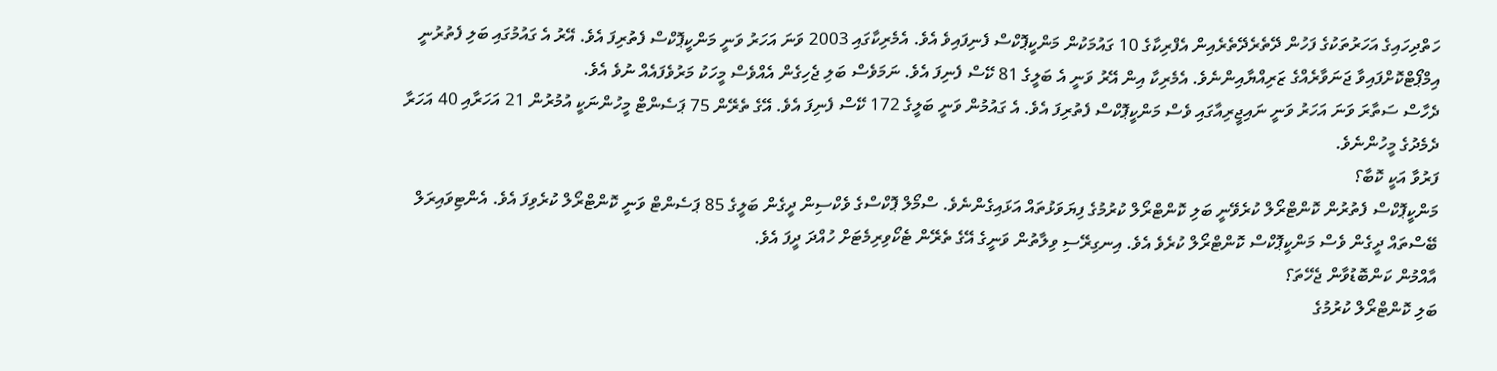ހަތްދިހައިގެ އަހަރުތަކުގެ ފަހުން ދޭތެރެދޭތެރެއިން އެފްރިކާގެ 10 ގައުމަކުން މަންކީޕޮކްސް ފެނިފައިވެ އެވެ. އެމެރިކާގައި 2003 ވަނަ އަހަރު ވަނީ މަންކީޕޮކްސް ފެތުރިފަ އެވެ. އޭރު އެ ގައުމުގައި ބަލި ފެތުރުނީ އިމްޕޯޓްކޮށްފައިވާ ޖަނަވާރެއްގެ ޒަރިއްޔާއިންނެވެ. އެމެރިކާ އިން އޭރު ވަނީ އެ ބަލީގެ 81 ކޭސް ފެނިފަ އެވެ. ނަމަވެސް ބަލި ޖެހިގެން އެއްވެސް މީހަކު މަރުވެފައެއް ނުވެ އެވެ.
ދެހާސް ސަތާރަ ވަނަ އަހަރު ވަނީ ނައިޖީރިއާގައި ވެސް މަންކީޕޮކްސް ފެތުރިފަ އެވެ. އެ ގައުމުން ވަނީ ބަލީގެ 172 ކޭސް ފެނިފަ އެވެ. އޭގެ ތެރޭން 75 ޕަސެންޓް މީހުންނަކީ އުމުރުން 21 އަހަރާއި 40 އަހަރާ ދެމެދުގެ މީހުންނެވެ.
ފަރުވާ އަކީ ކޮބާ؟
މަންކީޕޮކްސް ފެތުރުން ކޮންޓްރޯލް ކުރެވޭނީ ބަލި ކޮންޓްރޯލް ކުރުމުގެ ފިޔަވަޅުތައް އަޅައިގެންނެވެ. ސްމޯލް ޕޮކްސްގެ ވެކްސިން ދީގެން ބަލީގެ 85 ޕަސެންޓް ވަނީ ކޮންޓްރޯލް ކުރެވިފަ އެވެ. އެންޓިވައިރަލް ބޭސްތައް ދީގެން ވެސް މަންކީޕޮކްސް ކޮންޓްރޯލް ކުރެވެ އެވެ. އިނގިރޭސި ވިލާތުން ވަނީގެ އޭގެ ތެރޭން ޓެކޯވިރިމެޓަށް ހުއްދަ ދީފަ އެވެ.
އާއްމުން ކަންބޮޑުވާން ޖެހޭތަ؟
ބަލި ކޮންޓްރޯލް ކުރުމުގެ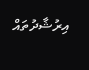އިރުޝާދުތައް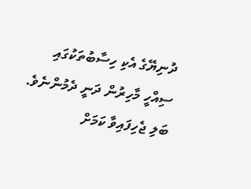ދުނިޔޭގެ އެކި ހިސާބުތަކުގައި ސިއްހީ މާހިރުން ދަނީ ދެމުންނެވެ. ބަލި ޖެހިފައިވާ ކަމަށް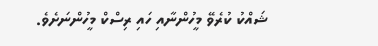ޝައްކު ކުރެވޭ މީހުންނާއި ހައި ރިސްކް މީހުންނަށެވެ.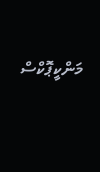މަންކީޕޮކްސް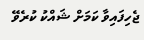ޖެހިފައިވާ ކަމަށް ޝައްކު ކުރެވޭ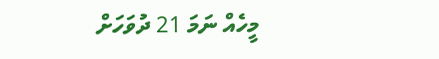މީހެއް ނަމަ 21 ދުވަހަށް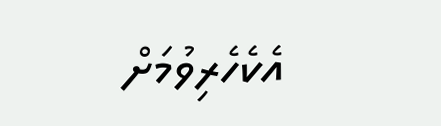އެކެހެރިވުމަށް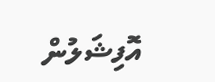އޮފިޝަލުން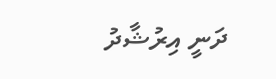ދަނީ އިރުޝާދު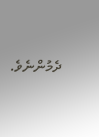ދެމުންނެވެ.